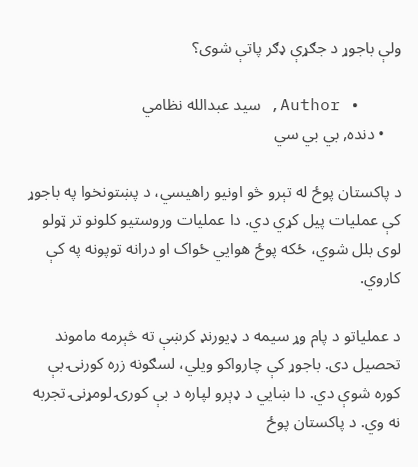ولې باجوړ د جګړې ډګر پاتې شوی؟

    • Author, سید عبدالله نظامي
    • دنده, بي بي سي

د پاکستان پوځ له تېرو څو اونیو راهیسي، د پښتونخوا په باجوړ کې عملیات پیل کړي دي. دا عملیات وروستیو کلونو تر ټولو لوی بلل شوي، ځکه پوځ هوايي ځواک او درانه توپونه په کې کاروي.

د عملیاتو د پام وړ سیمه د ډیورنډ کرښې ته څېرمه ماموند تحصیل دی. باجوړ کې چارواکو ویلي، لسګونه زره کورنۍ بې کوره شوې دي. دا ښايي د ډېرو لپاره د بې کورۍ لومړنۍ تجربه نه وي. د پاکستان پوځ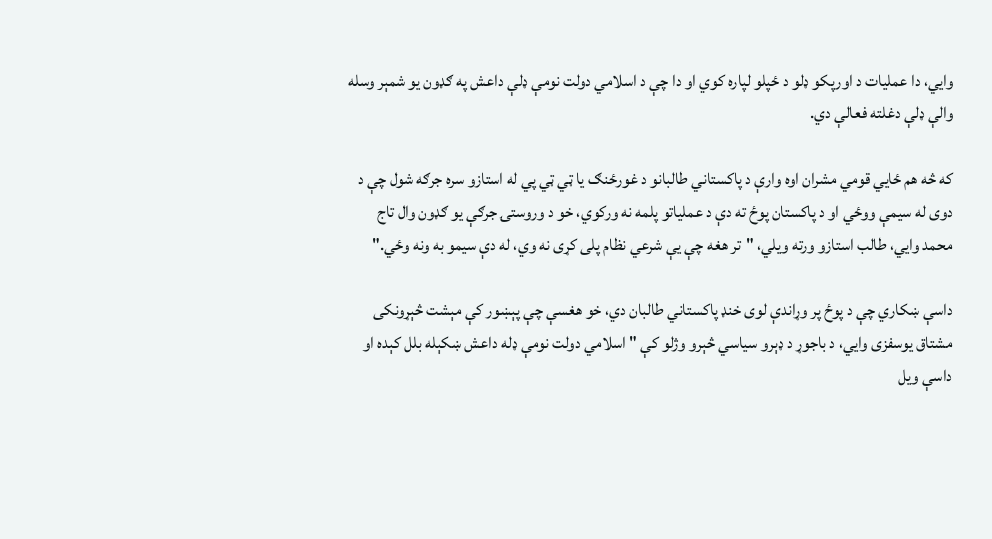وايي، دا عملیات د اورپکو ډلو د ځپلو لپاره کوي او دا چې د اسلامي دولت نومې ډلې داعش په ګډون یو شمېر وسله والې ډلې دغلته فعالې دي.

که څه هم ځايي قومي مشران اوه وارې د پاکستاني طالبانو د غورځنګ یا ټي ټي پي له استازو سره جرګه شول چې د دوی له سیمې ووځي او د پاکستان پوځ ته دې د عملیاتو پلمه نه ورکوي، خو د وروستۍ جرګې یو ګډون وال تاج محمد وايي، طالب استازو ورته ویلي، "تر هغه چې یې شرعي نظام پلی کړی نه وي، له دې سیمو به ونه وځي."

داسې ښکاري چې د پوځ پر وړاندې لوی خنډ پاکستاني طالبان دي، خو هغسې چې پېښور کې مېشت څېړونکی مشتاق یوسفزی وايي، د باجوړ د ډېرو سیاسي څېرو وژلو کې " اسلامي دولت نومې ډله داعش ښکېله بلل کېده او داسې ویل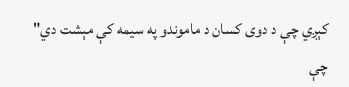کېږي چې د دوی کسان د ماموندو په سیمه کې مېشت دي" چې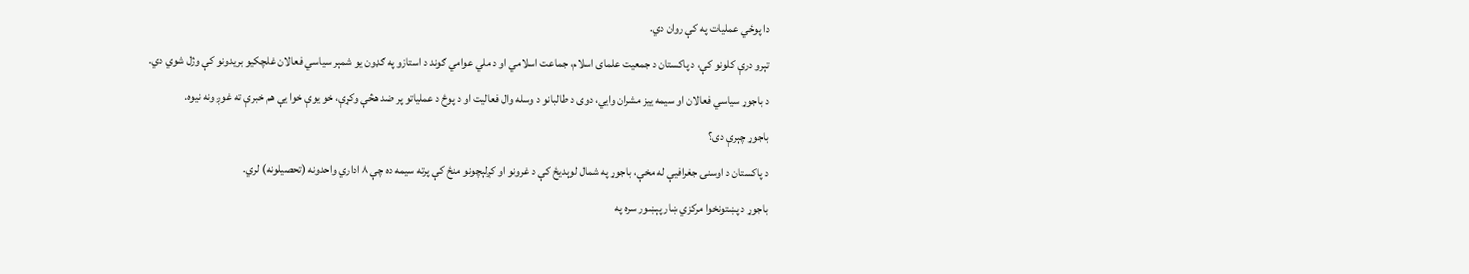دا پوځي عملیات په کې روان دي.

تېرو درې کلونو کې، د پاکستان د جمعیت علمای اسلام، جماعت اسلامي او د ملي عوامي ګوند د استازو په ګډون یو شمېر سیاسي فعالان غلچکیو بریدونو کې وژل شوي دي.

د باجوړ سیاسي فعالان او سیمه ییز مشران وايي، دوی د طالبانو د وسله وال فعالیت او د پوځ د عملیاتو پر ضد هڅې وکړې، خو یوې خوا یې هم خبرې ته غوږ ونه نیوه.

باجوړ چېرې دی؟

د پاکستان د اوسنۍ جغرافیې له مخې، باجوړ په شمال لوېدیځ کې د غرونو او کږلېچونو منځ کې پرته سیمه ده چې ۸ اداري واحدونه (تحصیلونه) لري.

باجوړ د پښتونخوا مرکزي ښار پېښور سره په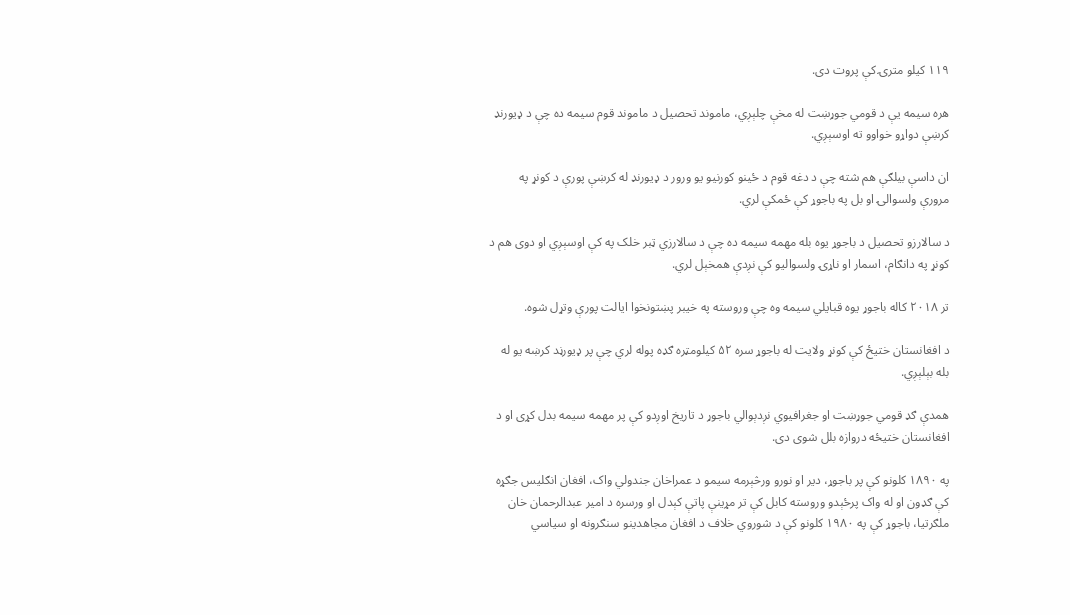۱۱۹ کیلو مترۍ کې پروت دی.

هره سیمه یې د قومي جوړښت له مخې چلېږي، ماموند تحصیل د ماموند قوم سیمه ده چې د ډیورنډ کرښې دواړو خواوو ته اوسېږي.

ان داسې بیلګې هم شته چې د دغه قوم د ځینو کورنیو یو ورور د ډیورنډ له کرښې پورې د کونړ په مرورې ولسوالۍ او بل په باجوړ کې ځمکې لري.

د سالارزو تحصیل د باجوړ یوه بله مهمه سیمه ده چې د سالارزي ټبر خلک په کې اوسېږي او دوی هم د کونړ په دانګام، اسمار او ناړۍ ولسوالیو کې نږدې همخېل لري.

تر ۲۰۱۸ کاله باجوړ یوه قبایلي سیمه وه چې وروسته په خیبر پښتونخوا ایالت پورې وتړل شوه.

د افغانستان ختیځ کې کونړ ولایت له باجوړ سره ۵۲ کیلومټره ګډه پوله لري چې پر ډیورڼد کرښه یو له بله بېلېږي.

همدې ګډ قومي جوړښت او جغرافیوي نږدېوالي باجوړ د تاریخ اوږدو کې پر مهمه سیمه بدل کړی او د افغانستان ختیځه دروازه بلل شوی دی.

په ۱۸۹۰ کلونو کې پر باجوړ، دیر او نورو ورڅېرمه سیمو د عمراخان جندولي واک، افغان انګلیس جګړه کې ګډون او له واک پرځېدو وروسته کابل کې تر مړینې پاتې کېدل او ورسره د امیر عبدالرحمان خان ملګرتیا، باجوړ کې په ۱۹۸۰ کلونو کې د شوروي خلاف د افغان مجاهدینو سنګرونه او سیاسي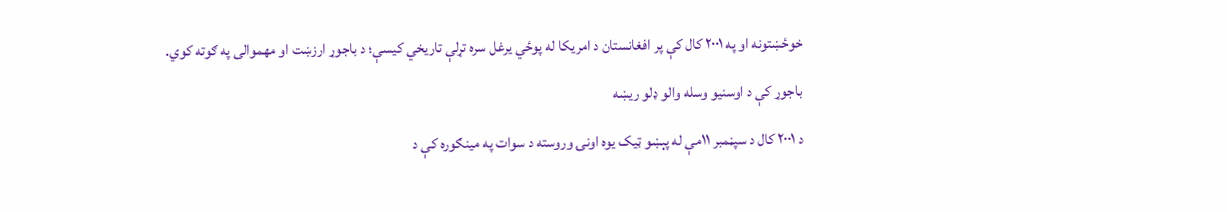خوځښتونه او په ۲۰۰۱ کال کې پر افغانستان د امریکا له پوځي یرغل سره تړلې تاریخي کیسې؛ د باجوړ ارزښت او مهموالی په ګوته کوي.

باجوړ کې د اوسنیو وسله والو ډلو ریښه

د ۲۰۰۱ کال د سپڼمبر ۱۱مې له پېښو ټيک یوه اونۍ وروسته د سوات په مینګوره کې د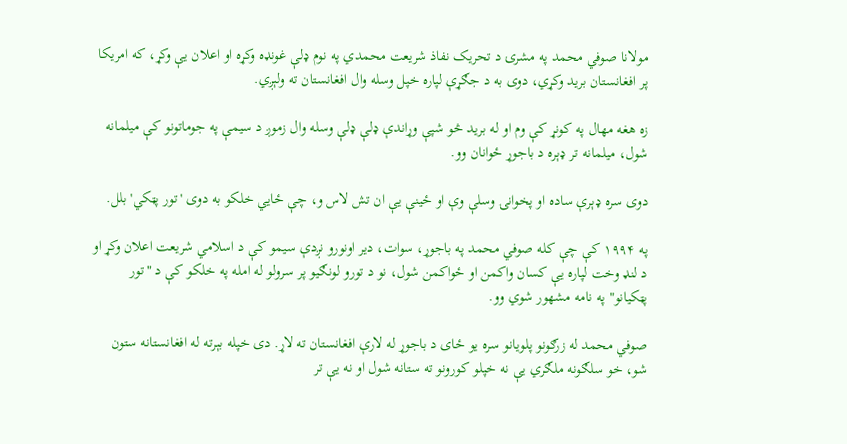مولانا صوفي محمد په مشرۍ د تحریک نفاذ شریعت محمدي په نوم ډلې غونډه وکړه او اعلان یې وکړ، که امریکا پر افغانستان برید وکړي، دوی به د جګړې لپاره خپل وسله وال افغانستان ته ولېږي.

زه هغه مهال په کونړ کې وم او له برید څو شپې وړاندې ډلې ډلې وسله وال زموږ د سیمې په جوماتونو کې میلمانه شول، میلمانه تر ډېره د باجوړ ځوانان وو.

دوی سره ډېرې ساده او پخوانۍ وسلې وې او ځینې یې ان تش لاس و، چې ځايي خلکو به دوی 'تور پټکي' بلل.

په ۱۹۹۴ کې چې کله صوفي محمد په باجوړ، سوات، دیر اونورو نږدې سیمو کې د اسلامي شریعت اعلان وکړ او د لنډ وخت لپاره یې کسان واکمن او ځواکمن شول، نو د تورو لونګیو پر سرولو له امله په خلکو کې د "تور پټکیانو" په نامه مشهور شوي وو.

صوفي محمد له زرګونو پلویانو سره یو ځای د باجوړ له لارې افغانستان ته لاړ. دی خپله بېرته له افغانستانه ستون شو، خو سلګونه ملګري یې نه خپلو کورونو ته ستانه شول او نه یې تر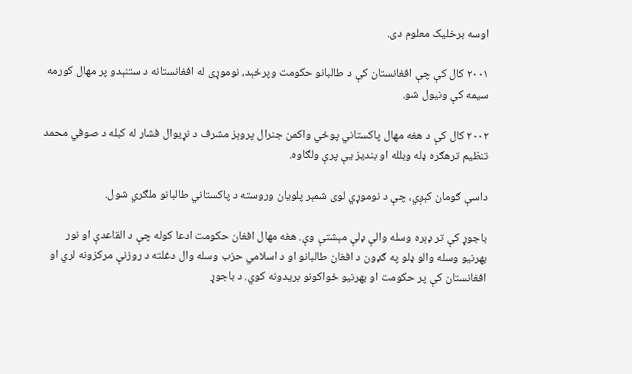اوسه برخلیک معلوم دی.

۲۰۰۱ کال کې چې افغانستان کې د طالبانو حکومت وپرځېد، نوموړی له افغانستانه د ستنېدو پر مهال کورمه سیمه کې ونیول شو.

۲۰۰۲ کال کې د هغه مهال پاکستاني پوځي واکمن جنرال پروېز مشرف د نړیوال فشار له کبله د صوفي محمد تنظیم ترهګره ډله وبلله او بندیز یې پرې ولګاوه.

داسې ګومان کېږي، چې د نوموړي لوی شمېر پلویان وروسته د پاکستاني طالبانو ملګري شول.

باجوړ کې تر ډېره وسله والې ډلې مېشتې وې. هغه مهال افغان حکومت ادعا کوله چې د القاعدې او نور بهرنیو وسله والو ډلو په ګډون د افغان طالبانو او د اسلامي حزب وسله وال دغلته د روزنې مرکزونه لري او افغانستان کې پر حکومت او بهرنیو ځواکونو بریدونه کوي. د باجوړ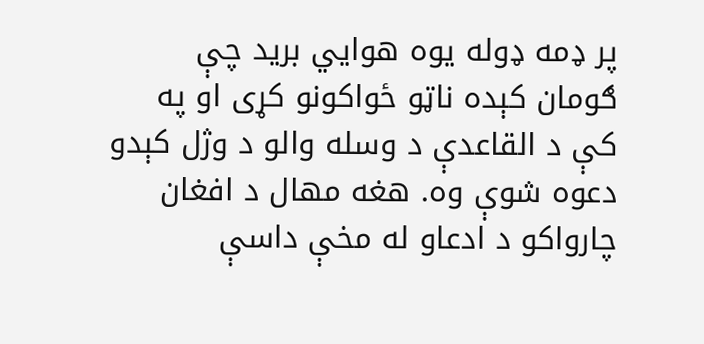پر ډمه ډوله یوه هوايي برید چې ګومان کېده ناټو ځواکونو کړی او په کې د القاعدې د وسله والو د وژل کېدو دعوه شوې وه. هغه مهال د افغان چارواکو د ادعاو له مخې داسې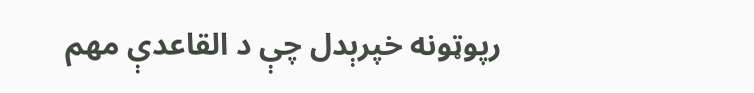رپوټونه خپرېدل چې د القاعدې مهم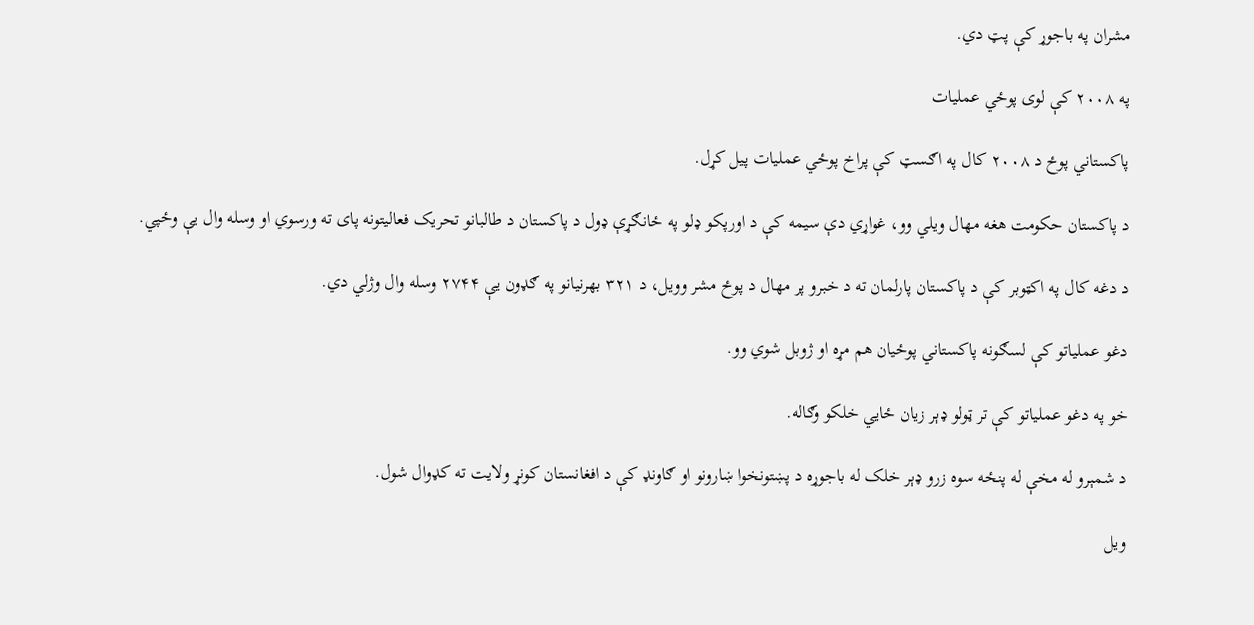مشران په باجوړ کې پټ دي.

په ۲۰۰۸ کې لوی پوځي عملیات

پاکستاني پوځ د ۲۰۰۸ کال په اګسټ کې پراخ پوځي عملیات پیل کړل.

د پاکستان حکومت هغه مهال ویلي وو، غواړي دې سیمه کې د اورپکو ډلو په ځانګړې ډول د پاکستان د طالبانو تحریک فعالیتونه پای ته ورسوي او وسله وال یې وځپي.

د دغه کال په اکټوبر کې د پاکستان پارلمان ته د خبرو پر مهال د پوځ مشر وویل، د ۳۲۱ بهرنیانو په ګډون یې ۲۷۴۴ وسله وال وژلي دي.

دغو عملیاتو کې لسګونه پاکستاني پوځیان هم مړه او ژوبل شوي وو.

خو په دغو عملیاتو کې تر ټولو ډېر زیان ځايي خلکو وګاله.

د شمېرو له مخې له پنځه سوه زرو ډېر خلک له باجوړه د پښتونخوا ښارونو او ګاونډ کې د افغانستان کونړ ولایت ته کډوال شول.

ویل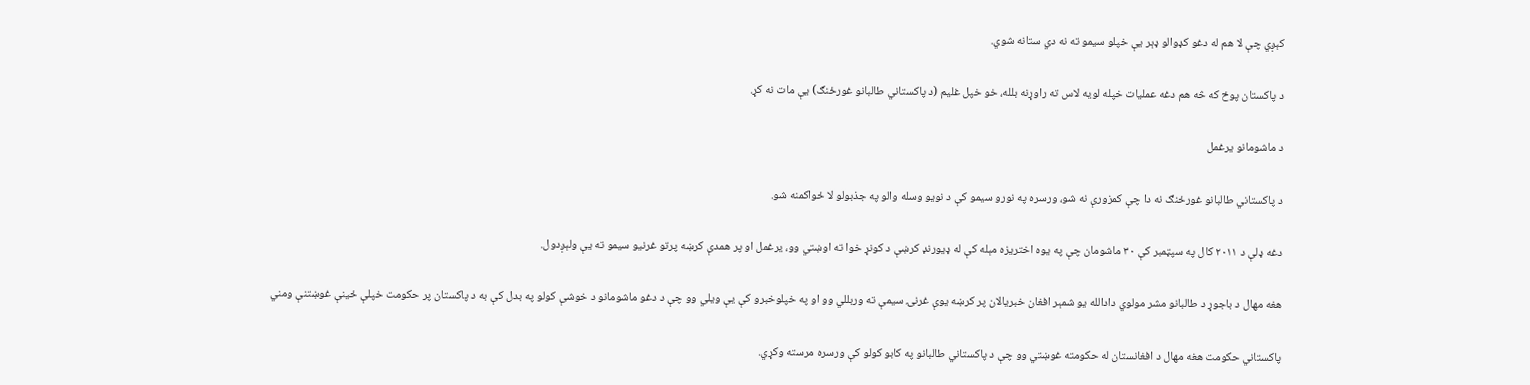کېږي چې لا هم له دغو کډوالو ډېر یې خپلو سیمو ته نه دي ستانه شوي.

د پاکستان پوځ که څه هم دغه عملیات خپله لویه لاس ته راوړنه بلله، خو خپل غلیم (د پاکستاني طالبانو غورځنګ) یې مات نه کړ.

د ماشومانو یرغمل

د پاکستاني طالبانو غورځنګ نه دا چې کمزورې نه شو، ورسره په نورو سیمو کې د نویو وسله والو په جذبولو لا ځواکمنه شو.

دغه ډلې د ۲۰۱۱ کال په سپټمبر کې ۳۰ ماشومان چې په یوه اختریزه مېله کې له ډیورنډ کرښې د کونړ خوا ته اوښتي وو، یرغمل او پر همدې کرښه پرتو غرنیو سیمو ته یې ولېږدول.

هغه مهال د باجوړ د طالبانو مشر مولوي دادالله یو شمېر افغان خبریالان پر کرښه یوې غرنۍ سیمې ته وربللي وو او په خپلوخبرو کې یې ویلي وو چې د دغو ماشومانو د خوشې کولو په بدل کې به د پاکستان پر حکومت خپلې ځینې غوښتنې ومني

پاکستاني حکومت هغه مهال د افغانستان له حکومته غوښتي وو چې د پاکستاني طالبانو په کابو کولو کې ورسره مرسته وکړي.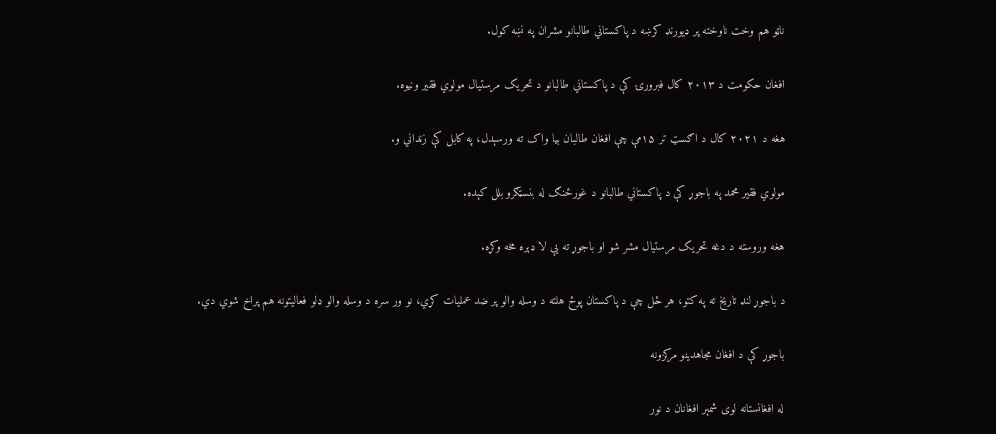ناټو هم وخت ناوخته پر ډیورنډ کرښه د پاکستاني طالبانو مشران په نښه کول.

افغان حکومت د ۲۰۱۳ کال فبرورۍ کې د پاکستاني طالبانو د تحریک مرستیال مولوي فقیر ونیوه.

هغه د ۲۰۲۱ کال د اګسټ تر ۱۵مې چې افغان طالبان بیا واک ته ورسېدل، په کابل کې زنداني و.

مولوي فقیر محمد په باجوړ کې د پاکستاني طالبانو د غورځنګ له بنسټګرو بلل کېده.

هغه وروسته د دغه تحریک مرستیال مشر شو او باجوړ ته یې لا ډېره مخه وکړه.

د باجوړ لنډ تاریخ ته په کتو، هر ځل چې د پاکستان پوځ هلته د وسله والو پر ضد عملیات کړي، نو ور سره د وسله والو ډلو فعالیتونه هم پراخ شوي دي.

باجوړ کې د افغان مجاهدینو مرکزونه

له افغانستانه لوی شمېر افغانان د نور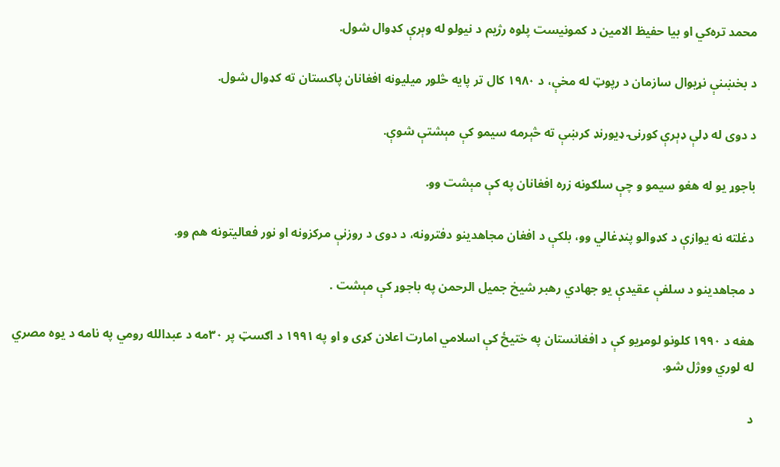محمد تره‌کي او بیا حفیظ الامین د کمونیست پلوه رژیم د نیولو له وېرې کډوال شول.

د بخښنې نړیوال سازمان د رپوټ له مخې، د ۱۹۸۰ کال تر پایه څلور میلیونه افغانان پاکستان ته کډوال شول.

د دوی له ډلې ډېرې کورنۍ ډیورنډ کرښې ته څېرمه سیمو کې مېشتې شوې.

باجوړ یو له هغو سیمو و چې سلګونه زره افغانان په کې مېشت وو.

دغلته نه یوازې د کډوالو پنډغالي وو، بلکې د افغان مجاهدینو دفترونه، د دوی د روزنې مرکزونه او نور فعالیتونه هم وو.

د مجاهدینو د سلفې عقیدې یو جهادي رهبر شیخ جمیل الرحمن په باجوړ کې مېشت .

هغه د ۱۹۹۰ کلونو لومړیو کې د افغانستان په ختیځ کې اسلامي امارت اعلان کړی و او په ۱۹۹۱ د اګسټ پر ۳۰مه د عبدالله رومي په نامه د یوه مصري له لوري ووژل شو.

د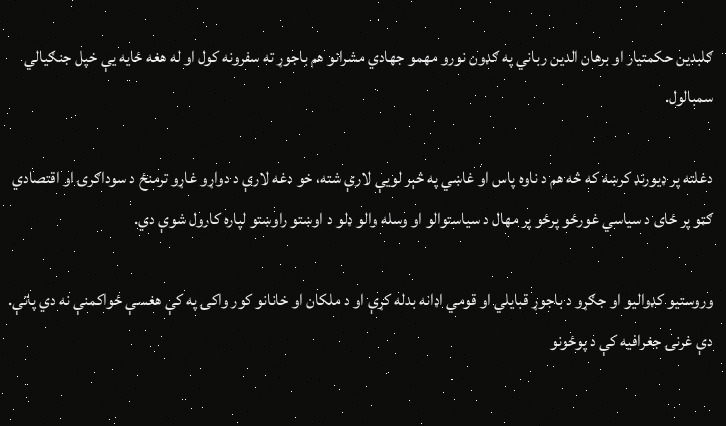ګلبدین حکمتیار او برهان الدین رباني په ګډون نورو مهمو جهادي مشرانو هم باجوړ ته سفرونه کول او له هغه ځایه یې خپل جنګیالي سمبالول.

دغلته پر ډیورنډ کرښه که څه هم د ناوه پاس او غاښي په څېر لویې لارې شته، خو دغه لارې د دواړو غاړو ترمنځ د سوداګرۍ او اقتصادي ګټو پر ځای د سیاسي غورځو پرځو پر مهال د سیاستوالو او وسله والو ډلو د اوښتو راوښتو لپاره کارول شوې دي.

وروستیو کډوالیو او جګړو د باجوړ قبایلي او قومي اډانه بدله کړې او د ملکان او خانانو کور واکۍ په کې هغسې ځواکمنې نه دي پاتې. دې غرنۍ جغرافیه کې د پوځونو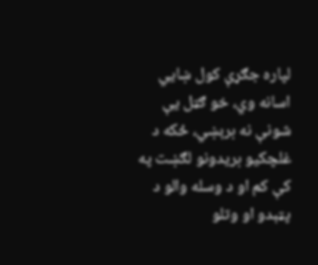لپاره جګړې کول ښايي اسانه وي، خو ګټل یې شونې نه برېښي، ځکه د غلچکیو بریدونو لګښت په کې کم او د وسله والو د پټېدو او وتلو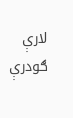لارې  ګودرې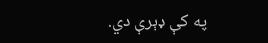په کې ډېرې دي.